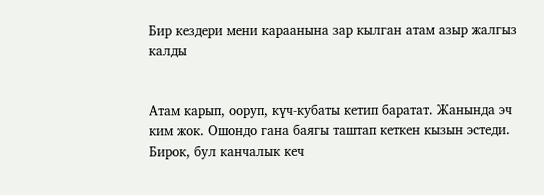Бир кездери мени караанына зар кылган атам азыр жалгыз калды


Атам карып, ооруп, күч-кубаты кетип баратат. Жанында эч ким жок. Ошондо гана баягы таштап кеткен кызын эстеди. Бирок, бул канчалык кеч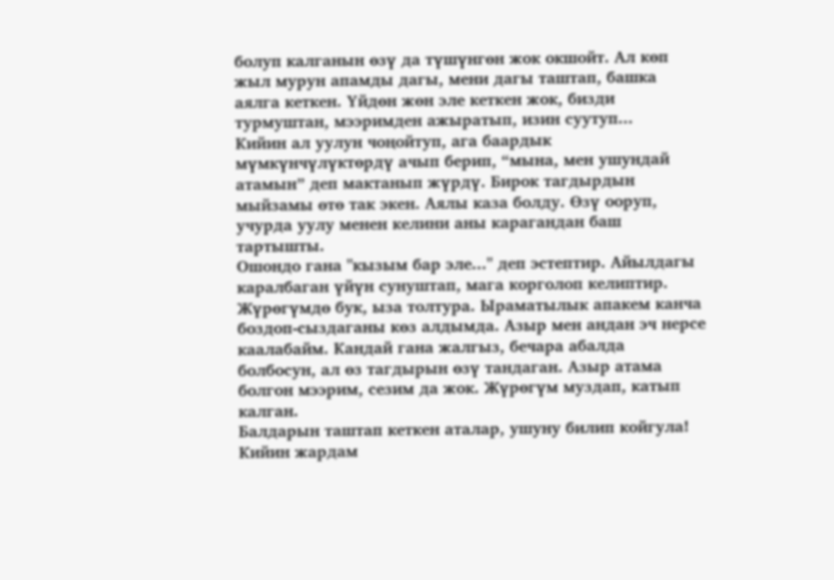болуп калганын өзү да түшүнгөн жок окшойт. Ал көп жыл мурун апамды дагы, мени дагы таштап, башка аялга кеткен. Үйдөн жөн эле кеткен жок, бизди турмуштан, мээримден ажыратып, изин суутуп...
Кийин ал уулун чоңойтуп, ага баардык мүмкүнчүлүктөрдү ачып берип, “мына, мен ушундай атамын” деп мактанып жүрдү. Бирок тагдырдын мыйзамы өтө так экен. Аялы каза болду. Өзү ооруп, учурда уулу менен келини аны карагандан баш тартышты.
Ошондо гана "кызым бар эле..." деп эстептир. Айылдагы каралбаган үйүн сунуштап, мага корголоп келиптир. Жүрөгүмдө бук, ыза толтура. Ыраматылык апакем канча боздоп-сыздаганы көз алдымда. Азыр мен андан эч нерсе каалабайм. Кандай гана жалгыз, бечара абалда болбосун, ал өз тагдырын өзү тандаган. Азыр атама болгон мээрим, сезим да жок. Жүрөгүм муздап, катып калган.
Балдарын таштап кеткен аталар, ушуну билип койгула! Кийин жардам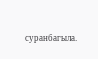суранбагыла.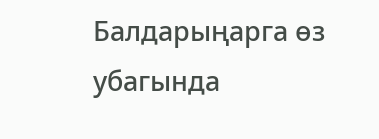Балдарыңарга өз убагында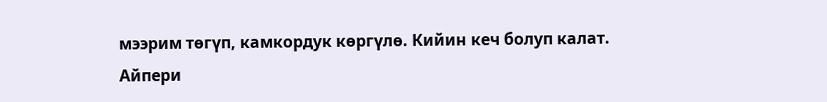мээрим төгүп, камкордук көргүлө. Кийин кеч болуп калат.
Айпери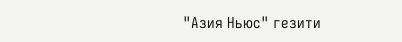"Азия Ньюс" гезити